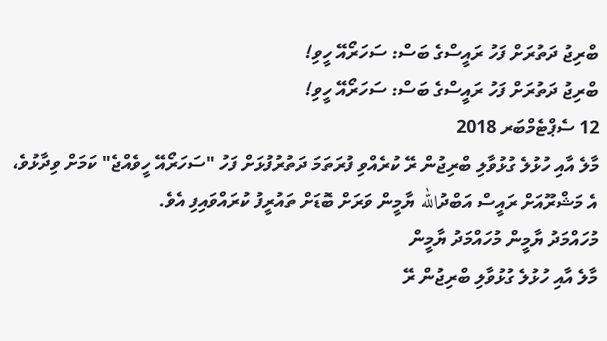ބްރިޖު ދަތުރަށް ފަހު ރައީސްގެ ބަސް: ސަހަރޯއޭ ހީވި!
ބްރިޖު ދަތުރަށް ފަހު ރައީސްގެ ބަސް: ސަހަރޯއޭ ހީވި!
12 ސެޕްޓެމްބަރ 2018
މާލެ އާއި ހުޅުލެ ގުޅުވާލި ބްރިޖުން ރޭ ކުރެއްވި ފުރަތަމަ ދަތުރުފުޅަށް ފަހު "ސަހަރޯއޭ ހީވެއްޖެ" ކަމަށް ވިދާޅުވެ، އެ މަޝްރޫއަށް ރައީސް އަބްދުالله ޔާމީން ވަރަށް ބޮޑަށް ތައުރީފު ކުރައްވައިފި އެވެ.
މުހައްމަދު ޔާމީން މުހައްމަދު ޔާމީން
މާލެ އާއި ހުޅުލެ ގުޅުވާލި ބްރިޖުން ރޭ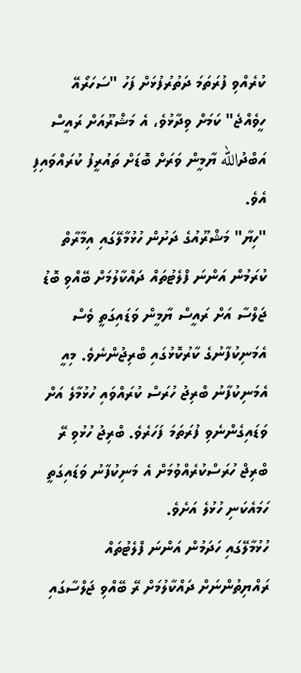ކުރެއްވި ފުރަތަމަ ދަތުރުފުޅަށް ފަހު "ސަހަރޯއޭ ހީވެއްޖެ" ކަމަށް ވިދާޅުވެ، އެ މަޝްރޫއަށް ރައީސް އަބްދުالله ޔާމީން ވަރަށް ބޮޑަށް ތައުރީފު ކުރައްވައިފި އެވެ.
"ހިޔާ" މަޝްރޫއުގެ ދަށުން ހުޅުމާލޭގައި އިމާރާތް ކުރަމުން އަންނަ ފްލެޓުތައް ދައްކާލުމަށް ބޭއްވި ބޮޑު ޖަލްސާ އަށް ރައީސް ޔާމީން ވަޑައިގަތީ ވެސް އެމަނިކުފާނުގެ ކާރުކޮޅުގައި ބްރިޖުންނެވެ. މިއީ އެމަނިކުފާނު ބްރިޖު ހުރަސް ކުރައްވައި ހުޅުމާލެ އަށް ވަޑައިގެންނެވި ފުރަތަމަ ފަހަރެވެ. ބްރިޖު ހުޅުވި ރޭ ބްރިޖް ހުރަސްކުރެއްވުމަށް އެ މަނިކުފާނު ވަޑައިގަތީ ހަމައެކަނި ހުޅުލެ އަށެވެ.
ހުޅުމާލޭގައި ހަދަމުން އަންނަ ފްލެޓުތައް ރައްޔިތުންނަށް ދައްކާލުމަށް ރޭ ބޭއްވި ޖަލްސާގައި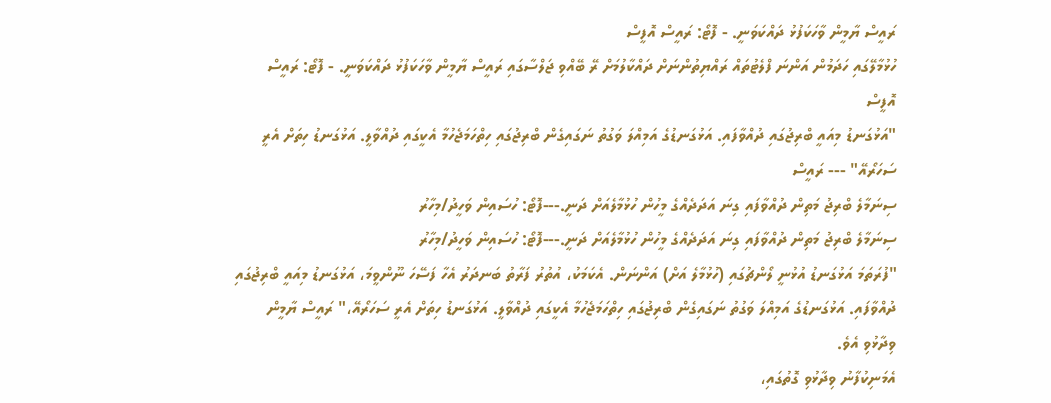ރައީސް ޔާމީން ވާހަކަފުޅު ދައްކަވަނީ. - ފޮޓޯ: ރައީސް އޮފީސް
ހުޅުމާލޭގައި ހަދަމުން އަންނަ ފްލެޓުތައް ރައްޔިތުންނަށް ދައްކާލުމަށް ރޭ ބޭއްވި ޖަލްސާގައި ރައީސް ޔާމީން ވާހަކަފުޅު ދައްކަވަނީ. - ފޮޓޯ: ރައީސް އޮފީސް
"އަޅުގަނޑު މިއައީ ބްރިޖުގައި ދުއްވާފައި. އަޅުގަނޑުގެ އަމިއްލަ ވަގުތު ނަގައިގެން ބްރިޖުގައި ހިތްހަމަޖެހުމާ އެކީގައި ދުއްވާލީ. އަޅުގަނޑު ހިތަށް އެރީ ސަހަރޯއޭ" --- ރައީސް
ސިނަމާލެ ބްރިޖު މަތިން ދުއްވާފައި ގިނަ އަދަދެއްގެ މީހުން ހުޅުމާލެއަށް ދަނީ.---ފޮޓޯ: ހުސައިން ވަހީދު/މިހާރު
ސިނަމާލެ ބްރިޖު މަތިން ދުއްވާފައި ގިނަ އަދަދެއްގެ މީހުން ހުޅުމާލެއަށް ދަނީ.---ފޮޓޯ: ހުސައިން ވަހީދު/މިހާރު
"ފުރަތަމަ އަޅުގަނޑު އުޅުނީ ލޯންޗުގައި (ހުޅުމާލެ އަށް) އަންނަން. އެކަމަކު، އުތުރު ފަރާތު ބަނދަރު އެހާ ފަސޭހަ ނޫންވީމަ، އަޅުގަނޑު މިއައީ ބްރިޖުގައި ދުއްވާފައި. އަޅުގަނޑުގެ އަމިއްލަ ވަގުތު ނަގައިގެން ބްރިޖުގައި ހިތްހަމަޖެހުމާ އެކީގައި ދުއްވާލީ. އަޅުގަނޑު ހިތަށް އެރީ ސަހަރޯއޭ،" ރައީސް ޔާމީން ވިދާޅުވި އެވެ.
އެމަނިކުފާނު ވިދާޅުވި ގޮތުގައި،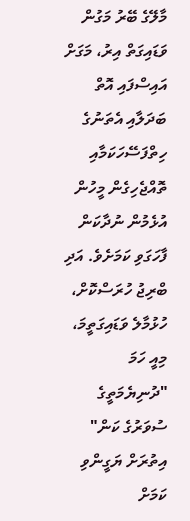މާލޭގެ ބޭރު މަގުން ވަޑައިގަތް އިރު، މަގަށް އައިސްފައި އޮތް ބަދަލާއި އެތަނުގެ ހިތްފަސޭހަކަމާއި ތޮއްޖެހިގެން މީހުން އުޅެމުން ނުދާކަން ފާހަގަވި ކަމަށެވެ. އަދި ބްރިޖު ހުރަސްކޮށް، ހުޅުމާލެ ވަޑައިގަތީމަ، މިއީ ހަމަ "ދުނިޔެމަތީގެ ސުވަރުގެ ކަން" އިތުރަށް ޔަގީންވި ކަމަށް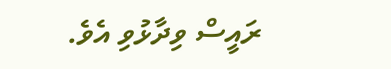ރައީސް ވިދާޅުވި އެވެ.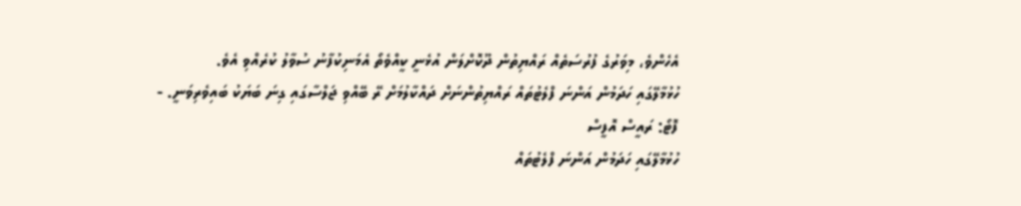އެހެންވެ، މިވަރުގެ ފުރުސަތެއް ރައްޔިތުން ދޫކޮށްލަން އުޅެނީ ކީއްވެތޯ އެމަނިކުފާނު ސުވާލު ކުރެއްވި އެވެ.
ހުޅުމާލޭގައި ހަދަމުން އަންނަ ފްލެޓުތައް ރައްޔިތުންނަށް ދައްކާލުމަށް ރޭ ބޭއްވި ޖަލްސާގައި ގިނަ ބަޔަކު ބައިވެރިވަނީ. - ފޮޓޯ: ރައީސް އޮފީސް
ހުޅުމާލޭގައި ހަދަމުން އަންނަ ފްލެޓުތައް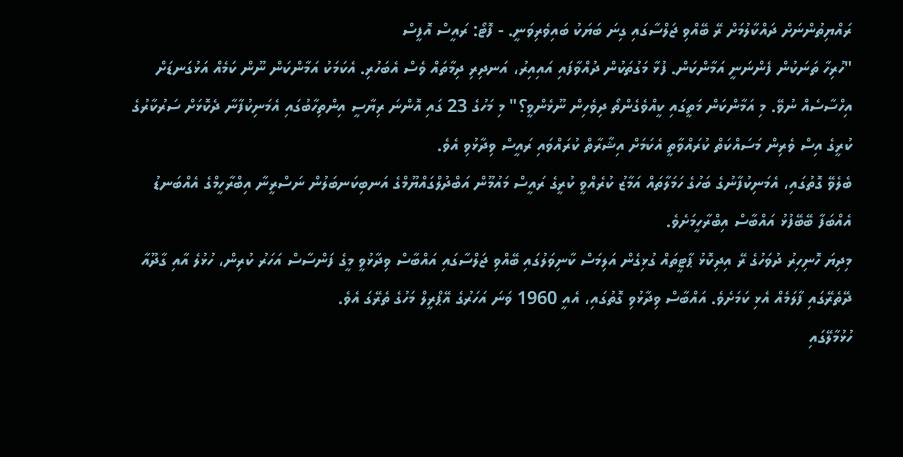ރައްޔިތުންނަށް ދައްކާލުމަށް ރޭ ބޭއްވި ޖަލްސާގައި ގިނަ ބަޔަކު ބައިވެރިވަނީ. - ފޮޓޯ: ރައީސް އޮފީސް
"ހުރިހާ ތަނަކުން ފެންނަނީ އަމާންކަން. ފުޅާ މަގުތަކުން ދުއްވާފައި އައިއިރު، އަނދިރި ދިމާތައް ވެސް އެބަހުރި. އެކަމަކު އަމާންކަން ނޫން ކަމެއް އަޅުގަނޑަށް އިހްސާސެއް ނުވޭ. މި އަމާންކަން މަތީގައި ކީއްވެގެންތޯ ދިވެހިން ނޫޅެންވީ؟" މި މަހުގެ 23 ގައި އޮންނަ ރިޔާސީ އިންތިހާބުގައި އެމަނިކުފާނާ ދެކޮޅަށް ސަރުކާރުގެ ކުރީގެ އިސް ވެރިން މަސައްކަތް ކުރައްވާތީ އެކަމަށް އިޝާރާތް ކުރައްވައި ރައީސް ވިދާޅުވި އެވެ.
ބެލެވޭ ގޮތުގައި، އެމަނިކުފާނުގެ ބަހުގެ ހަމަލާތައް އަމާޒު ކުރެއްވީ ކުރީގެ ރައީސް މައުމޫން އަބްދުލްގައްޔޫމްގެ އަނބިކަނބަލުން ނަސްރީނާ އިބްރާހީމްގެ އެއްބަނޑު އެއްބަފާ ބޭބޭފުޅު އައްބާސް އިބްރާހީމަށެވެ.
މިދިޔަ ހޮނިހިރު ދުވަހުގެ ރޭ އިދިކޮޅު ޕާޓީތައް ގުޅިގެން އަލިމަސް ކާނިވަލުގައި ބޭއްވި ޖަލްސާގައި އައްބާސް ވިދާޅުވީ މީގެ ފަންސާސް އަހަރު ކުރިން، ހުޅުލެ އާއި ގާދޫއާ ދޭތެރޭގައި ފާލަމެއް އެޅި ކަމަށެވެ. އައްބާސް ވިދާޅުވި ގޮތުގައި، އެއީ 1960 ވަނަ އަހަރުގެ އޭޕްރީލް މަހުގެ ތެރޭގަ އެވެ.
ހުޅުމާލޭގައި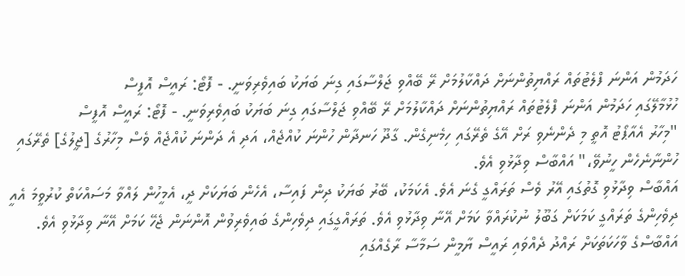ހަދަމުން އަންނަ ފްލެޓުތައް ރައްޔިތުންނަށް ދައްކާލުމަށް ރޭ ބޭއްވި ޖަލްސާގައި ގިނަ ބަޔަކު ބައިވެރިވަނީ. - ފޮޓޯ: ރައީސް އޮފީސް
ހުޅުމާލޭގައި ހަދަމުން އަންނަ ފްލެޓުތައް ރައްޔިތުންނަށް ދައްކާލުމަށް ރޭ ބޭއްވި ޖަލްސާގައި ގިނަ ބަޔަކު ބައިވެރިވަނީ. - ފޮޓޯ: ރައީސް އޮފީސް
"މިހާރު އެއާޕޯޓު އޮތީ މި ދެންނެވި ރަށް އޭގެ ތެރޭގައި ހިމެނިގެން. ގާދޫ ހަނދާން ހުންނަ ކުއްޖެއް، އަދި އެ ދަންނަ ކުއްޖެއް ވެސް މިހާރުގެ [ޖީލުގެ] ތެރޭގައި ހުންނާނެހެން ހީނުވޭ،" އައްބާސް ވިދާޅުވި އެވެ.
އައްބާސް ވިދާޅުވި ގޮތުގައި އޭރު ވެސް ތަރައްގީ ގެނަ އެވެ. އެކަމަކު، ބޭރު ބަޔަކު ދިން ފައިސާ، އެހެން ބަޔަކަށް ދީ، އެމީހުން ލައްވާ މަސައްކަތް ކުރުވީމަ އެއީ ދިވެހިންގެ ތަރައްގީ ކަމަކަށް ގަބޫލު ނުކުރައްވާ ކަމަށް އޭނާ ވިދާޅުވި އެވެ. ތަރައްގީގައި ދިވެހިންގެ ބައިވެރިވުން އޮންނަން ޖެހޭ ކަމަށް އޭނާ ވިދާޅުވި އެވެ.
އައްބާސްގެ ވާހަކަތަކަށް ރައްދު ދެއްވައި ރައީސް ޔާމީން ސަމާސާ ރާގެއްގައި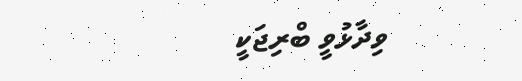ވިދާޅުވީ ބްރިޖަކީ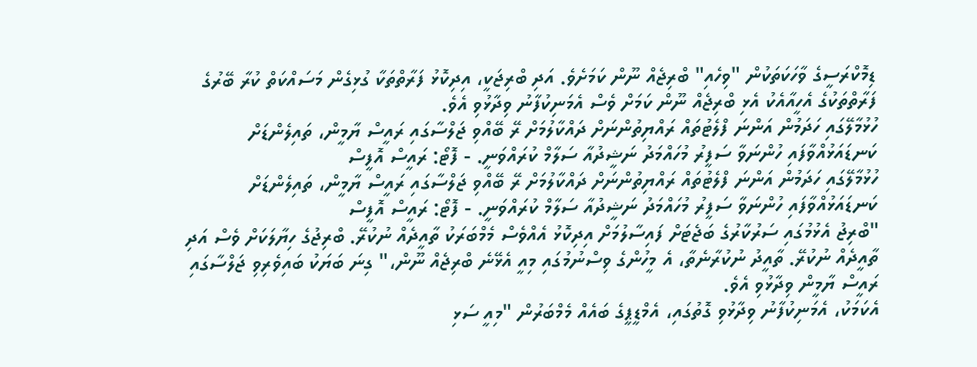ޑިމޮކްރަސީގެ ވާހަކަތަކުން "ވިހެއި" ބްރިޖެއް ނޫން ކަމަށެވެ. އަދި ބްރިޖަކީ، އިދިކޮޅު ފަރާތްތަކާ ގުޅިގެން މަސައްކަތް ކުރާ ބޭރުގެ ފަރާތްތަކުގެ އެހީއާއެކު އެޅި ބްރިޖެއް ނޫން ކަމަށް ވެސް އެމަނިކުފާނު ވިދާޅުވި އެވެ.
ހުޅުމާލޭގައި ހަދަމުން އަންނަ ފްލެޓުތައް ރައްޔިތުންނަށް ދައްކާލުމަށް ރޭ ބޭއްވި ޖަލްސާގައި ރައީސް ޔާމީން، ތައިލެންޑަށް ކަނޑައަޅުއްވާފައި ހުންނަވާ ސަފީރު މުހައްމަދު ނަޝީދުއާ ސަލާމް ކުރައްވަނީ. - ފޮޓޯ: ރައީސް އޮފީސް
ހުޅުމާލޭގައި ހަދަމުން އަންނަ ފްލެޓުތައް ރައްޔިތުންނަށް ދައްކާލުމަށް ރޭ ބޭއްވި ޖަލްސާގައި ރައީސް ޔާމީން، ތައިލެންޑަށް ކަނޑައަޅުއްވާފައި ހުންނަވާ ސަފީރު މުހައްމަދު ނަޝީދުއާ ސަލާމް ކުރައްވަނީ. - ފޮޓޯ: ރައީސް އޮފީސް
"ބްރިޖު އެޅުމުގައި ސަރުކާރުގެ ބަޖެޓަށް ފައިސާލުމަށް އިދިކޮޅު އެއްވެސް މެމްބަރަކު ތާއީދެއް ނުކުރޭ. ބްރިޖުގެ ހިޔާލަކަށް ވެސް އަދި ތާއީދެއް ނުކުރޭ. ތާއީދު ނުކުރާނެތާ، އެ މީހުންގެ ވިސްނުމުގައި މިއީ އެޅޭނެ ބްރިޖެއް ނޫން،" ގިނަ ބަޔަކު ބައިވެރިވި ޖަލްސާގައި ރައީސް ޔާމީން ވިދާޅުވި އެވެ.
އެކަމަކު، އެމަނިކުފާނު ވިދާޅުވި ގޮތުގައި، އެމްޑީޕީގެ ބައެއް މެމްބަރުން "މިއީ ސަޅި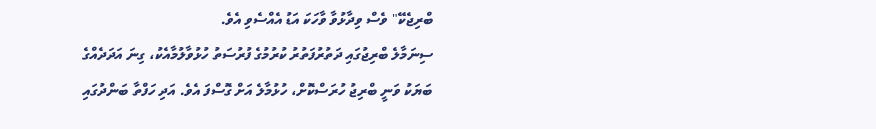ބްރިޖެކޭ" ވެސް ވިދާޅުވާ ވާހަކަ އަޑު އެއްސެވި އެވެ.
ސިނަމާލެ ބްރިޖުގައި ދަތުރުފަތުރު ކުރުމުގެ ފުރުސަތު ހުޅުވާލުމާއެކު، ގިނަ އަދަދެއްގެ ބަޔަކު ވަނީ ބްރިޖު ހުރަސްކޮށް، ހުޅުމާލެ އަށް ގޮސްފަ އެވެ. އަދި ހަފްތާ ބަންދުގައި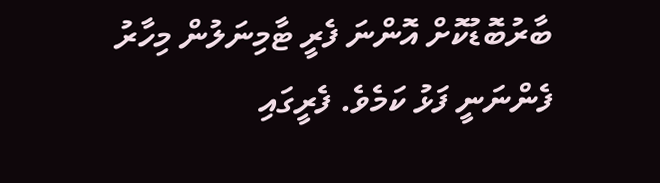ބާރުބޮޑުކޮށް އޮންނަ ފެރީ ޓާމިނަލުން މިހާރު ފެންނަނީ ފަޅު ކަމެވެ. ފެރީގައި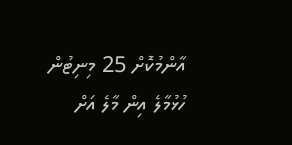އާންމުކޮށް 25 މިނިޓުން ހުޅުމާލެ އިން މާލެ އަށް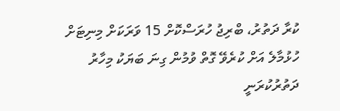ކުރާ ދަތުރު، ބްރިޖު ހުރަސްކޮށް 15 ވަރަކަށް މިނިޓަށް ހުޅުމާލެ އަށް ކުރެވޭ ގޮތް ވުމުން ގިނަ ބަޔަކު މިހާރު ދަތުރުކުރަނީ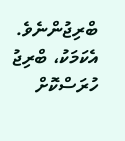ބްރިޖުންނެވެ. އެކަމަކު، ބްރިޖު ހުރަސްކޮށް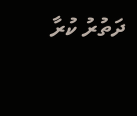ދަތުރު ކުރާ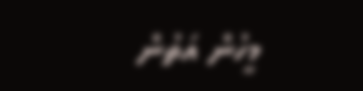މީހުން އަތުން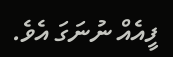ފީއެއް ނުނަގަ އެވެ.